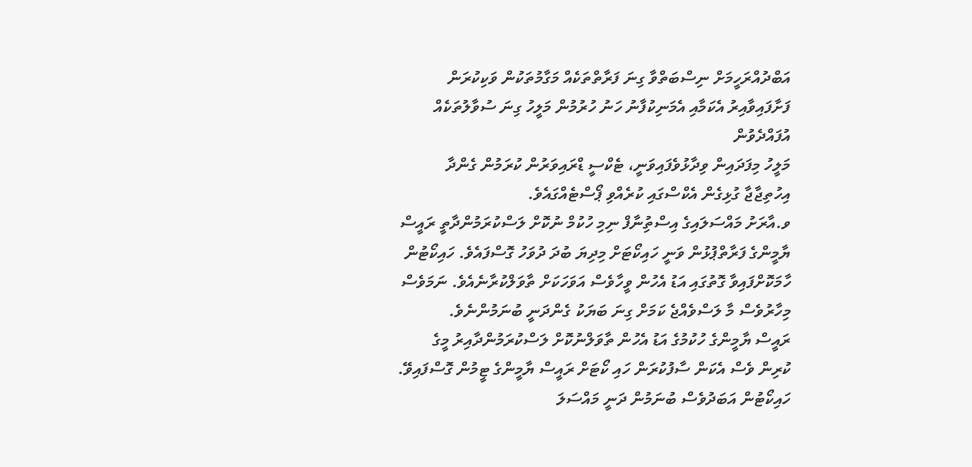އަބްދުއްރަހީމަށް ނިސްބަތްވާ ގިނަ ފަރާތްތަކެއް މަގާމުތަކުން ވަކިކުރަން ފަށާފައިވާއިރު އެކަމާއި އެމަނިކުފާނު ހަނު ހުރުމުން މަލީހު ގިނަ ސުވާލުތަކެއް އުފައްދެވުން
މަލީހު މިފަދައިން ވިދާޅުވެފައިވަނީ، ޓެކްސީ ޑްރައިވަރުން ކުރަމުން ގެންދާ އިހުތިޖާޖާ ގުޅިގެން އެކްސްގައި ކުރެއްވި ޕޯސްޓެއްގައެވެ.
ވ.އާރަށު މައްސަލައިގެ އިސްތިުނާފް ނިމި ހުކުމް ނުކޮށް ލަސްކުރަމުންދާތީ ރައީސް ޔާމީންގެ ފަރާތްޕުޅުން ވަނީ ހައިކޯޓަށް މިދިޔަ ބުދަ ދުވަހު ގޮސްފައެވެ. ހައިކޯޓުން ހާމަކޮށްފައިވާ ގޮތުގައި އަޑު އެހުން ވީހާވެސް އަވަހަކަށް ތާވަލްކުރާނެއެވެ. ނަމަވެސް މިހާރުވެސް މާ ލަސްވެއްޖެ ކަމަށް ގިނަ ބަޔަކު ގެންދަނީ ބުނަމުންނެވެ.
ރައީސް ޔާމީންގެ ހުކުމުގެ އަޑު އެހުން ތާވަލްނުކޮށް ލަސްކުރަމުންދާއިރު މީގެ ކުރިން ވެސް އެކަން ސާފުކުރަން ހައި ކޯޓަށް ރައީސް ޔާމީންގެ ޓީމުން ގޮސްފައިވޭ.
ހައިކޯޓުން އަބަދުވެސް ބުނަމުން ދަނީ މައްސަލަ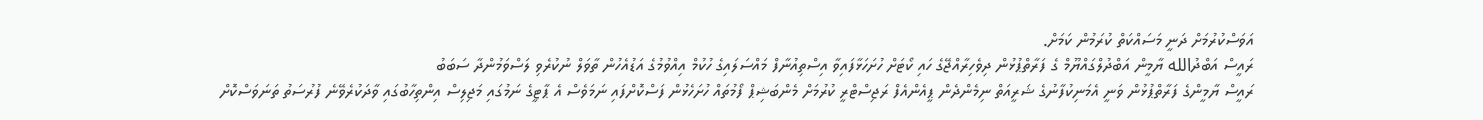އަވަސްކުރުމަށް ދަނީ މަސައްކަތް ކުރަމުން ކަމަށް.
ރައީސް އަބްދުالله ޔާމީން އަބްދުލްގައްޔޫމް ގެ ފަރާތްޕުޅުން ދިވެހިރާއްޖޭގެ ހައި ކޯޓަށް ހުށަހަޅާފައިވާ އިސްތިއުނާފް މައްސަލައިގެ ހުކުމް އިއްވުމުގެ އަޑުއެހުން ތާވަލް ނުކުރެވި ލަސްވަމުންދާ ސަބަބު
ރައީސް ޔާމީންގެ ފަރާތްޕުޅުން ވަނީ އެމަނިކުފާނުގެ ޝަރީއަތް ނިމެންދެން ޕީއެންއެފް ރަޖިސްޓްރީ ކުރުމަށް މެންބަޝިޕް ފޯމުތައް ހުށަހެޅުން ފަސްކޮށްފައި ނަމަވެސް އެ ޕާޓީގެ ނަމުގައި މަޖިލިސް އިންތިހާބުގައި ވާދަކުރެވޭނެ ފުރުސަތު ތަނަވަސްކޮށް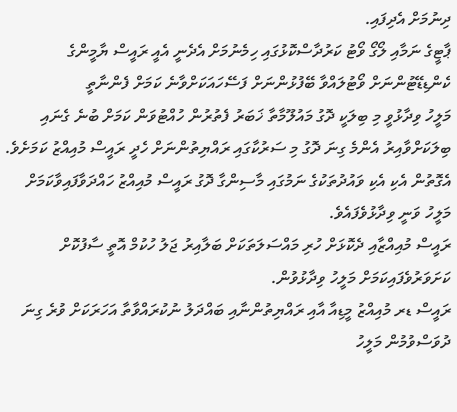ދިނުމަށް އެދިފައި.
ޕާޓީގެ ނަމާއި ލޯގޯ ވޯޓު ކަރުދާސްކޮޅުގައި ހިމެނުމަށް އެދެނީ އެއީ ރައީސް ޔާމީންގެ ކެންޑިޑޭޓުންނަށް ވޯޓުލައްވާ ބޭފުޅުންނަށް ފަސޭހައަކަށްވާނެ ކަމަށް ފެންނާތީ
މަލީހު ވިދާޅުވީ މި ބިލަކީ ދޮގު މައުލޫމާތާ ޚަބަރު ފެތުރުން ހުއްޓުވަން ކަމަށް ބުނެ ގެނައި ބިލަކަށްވާއިރު އެންމެ ގިނަ ދޮގު މި ސަރުކާގައި ރައްޔިތުންނަށް ހެދީ ރައީސް މުއިއްޒު ކަމަށެވެ. އެގޮތުން އެކި އެކި ވައުދުތަކުގެ ނަމުގައި މާސިންގާ ދޮގު ރައީސް މުއިއްޒު ހައްދަވާފައިވާކަމަށް މަލީހު ވަނީ ވިދާޅުވެފައެވެ.
ރައީސް މުއިއްޒާއި ދެކޮޅަށް ހުރި މައްސަލަތަކަށް ބަލާއިރު ޖަލު ހުކުމް އޮތީ ސާފުކޮށް ކަށަވަރުވެފައިކަމަށް މަލީހު ވިދާޅުވުން.
ރައީސް ޑރ މުއިއްޒު މީޑިއާ އާއި ރައްޔިތުންނާއި ބައްދަލު ނުކުރައްވާތާ އަހަރަކަށް ވުރެ ގިނަ ދުވަސްވުމުން މަލީހު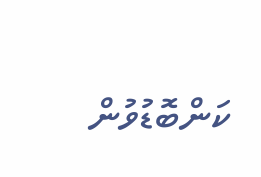ކަންބޮޑުވުން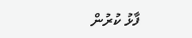ފާޅު ކުރުން